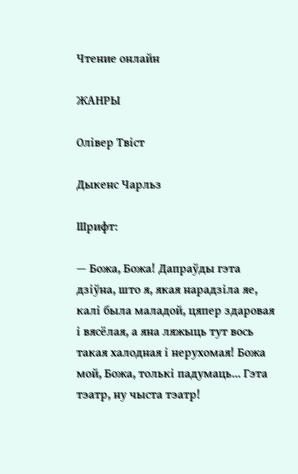Чтение онлайн

ЖАНРЫ

Олівер Твіст

Дыкенс Чарльз

Шрифт:

— Божа, Божа! Дапраўды гэта дзіўна, што я, якая нарадзіла яе, калі была маладой, цяпер здаровая і вясёлая, а яна ляжыць тут вось такая халодная і нерухомая! Божа мой, Божа, толькі падумаць... Гэта тэатр, ну чыста тэатр!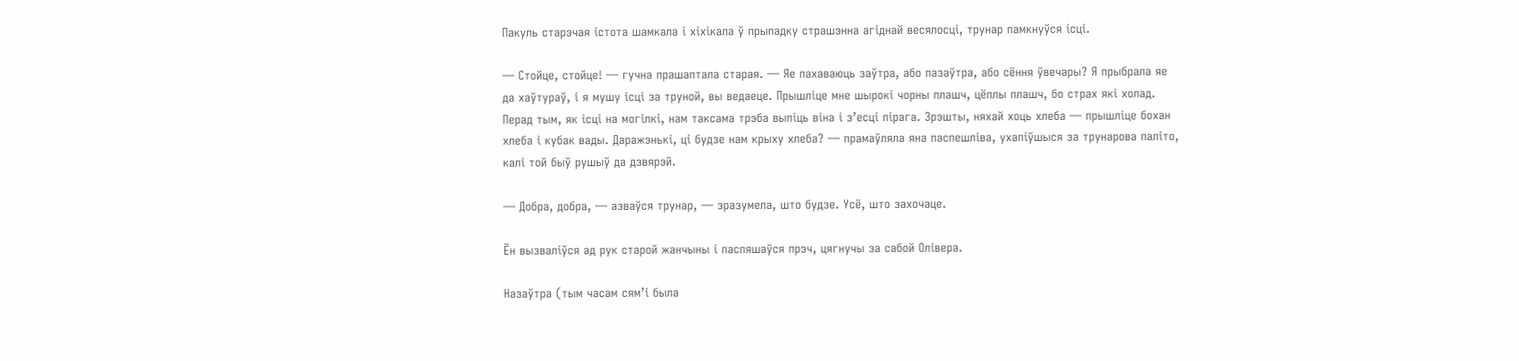Пакуль старэчая істота шамкала і хіхікала ў прыпадку страшэнна агіднай весялосці, трунар памкнуўся ісці.

— Стойце, стойце! — гучна прашаптала старая. — Яе пахаваюць заўтра, або пазаўтра, або сёння ўвечары? Я прыбрала яе да хаўтураў, і я мушу ісці за труной, вы ведаеце. Прышліце мне шырокі чорны плашч, цёплы плашч, бо страх які холад. Перад тым, як ісці на могілкі, нам таксама трэба выпіць віна і з’есці пірага. Зрэшты, няхай хоць хлеба — прышліце бохан хлеба і кубак вады. Даражэнькі, ці будзе нам крыху хлеба? — прамаўляла яна паспешліва, ухапіўшыся за трунарова паліто, калі той быў рушыў да дзвярэй.

— Добра, добра, — азваўся трунар, — зразумела, што будзе. Усё, што захочаце.

Ён вызваліўся ад рук старой жанчыны і паспяшаўся прэч, цягнучы за сабой Олівера.

Назаўтра (тым часам сям’і была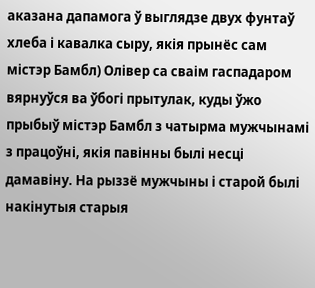аказана дапамога ў выглядзе двух фунтаў хлеба і кавалка сыру, якія прынёс сам містэр Бамбл) Олівер са сваім гаспадаром вярнуўся ва ўбогі прытулак, куды ўжо прыбыў містэр Бамбл з чатырма мужчынамі з працоўні, якія павінны былі несці дамавіну. На рыззё мужчыны і старой былі накінутыя старыя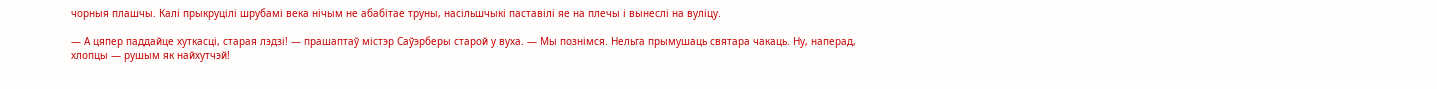чорныя плашчы. Калі прыкруцілі шрубамі века нічым не абабітае труны, насільшчыкі паставілі яе на плечы і вынеслі на вуліцу.

— А цяпер паддайце хуткасці, старая лэдзі! — прашаптаў містэр Саўэрберы старой у вуха. — Мы познімся. Нельга прымушаць святара чакаць. Ну, наперад, хлопцы — рушым як найхутчэй!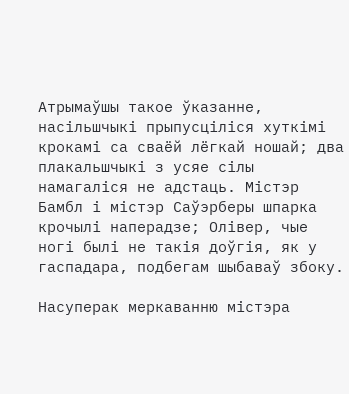Атрымаўшы такое ўказанне, насільшчыкі прыпусціліся хуткімі крокамі са сваёй лёгкай ношай; два плакальшчыкі з усяе сілы намагаліся не адстаць. Містэр Бамбл і містэр Саўэрберы шпарка крочылі наперадзе; Олівер, чые ногі былі не такія доўгія, як у гаспадара, подбегам шыбаваў збоку.

Насуперак меркаванню містэра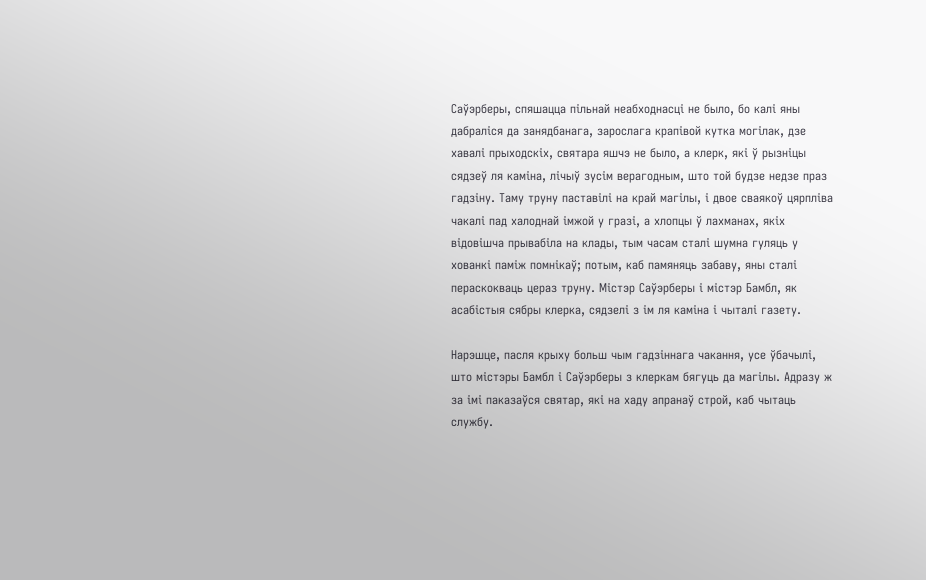Саўэрберы, спяшацца пільнай неабходнасці не было, бо калі яны дабраліся да занядбанага, зарослага крапівой кутка могілак, дзе хавалі прыходскіх, святара яшчэ не было, а клерк, які ў рызніцы сядзеў ля каміна, лічыў зусім верагодным, што той будзе недзе праз гадзіну. Таму труну паставілі на край магілы, і двое сваякоў цярпліва чакалі пад халоднай імжой у гразі, а хлопцы ў лахманах, якіх відовішча прывабіла на клады, тым часам сталі шумна гуляць у хованкі паміж помнікаў; потым, каб памяняць забаву, яны сталі пераскокваць цераз труну. Містэр Саўэрберы і містэр Бамбл, як асабістыя сябры клерка, сядзелі з ім ля каміна і чыталі газету.

Нарэшце, пасля крыху больш чым гадзіннага чакання, усе ўбачылі, што містэры Бамбл і Саўэрберы з клеркам бягуць да магілы. Адразу ж за імі паказаўся святар, які на хаду апранаў строй, каб чытаць службу.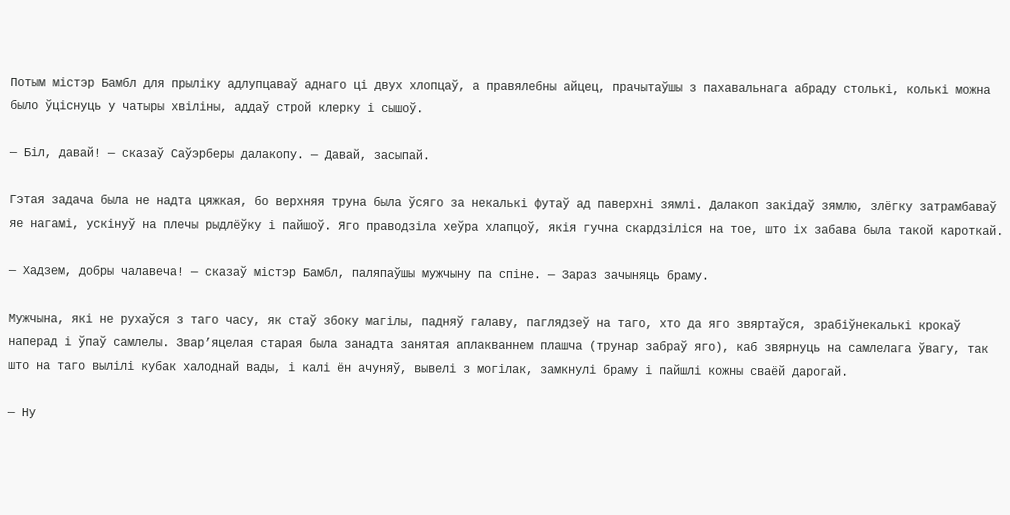Потым містэр Бамбл для прыліку адлупцаваў аднаго ці двух хлопцаў, а правялебны айцец, прачытаўшы з пахавальнага абраду столькі, колькі можна было ўціснуць у чатыры хвіліны, аддаў строй клерку і сышоў.

— Біл, давай! — сказаў Саўэрберы далакопу. — Давай, засыпай.

Гэтая задача была не надта цяжкая, бо верхняя труна была ўсяго за некалькі футаў ад паверхні зямлі. Далакоп закідаў зямлю, злёгку затрамбаваў яе нагамі, ускінуў на плечы рыдлёўку і пайшоў. Яго праводзіла хеўра хлапцоў, якія гучна скардзіліся на тое, што іх забава была такой кароткай.

— Хадзем, добры чалавеча! — сказаў містэр Бамбл, паляпаўшы мужчыну па спіне. — Зараз зачыняць браму.

Мужчына, які не рухаўся з таго часу, як стаў збоку магілы, падняў галаву, паглядзеў на таго, хто да яго звяртаўся, зрабіўнекалькі крокаў наперад і ўпаў самлелы. Звар’яцелая старая была занадта занятая аплакваннем плашча (трунар забраў яго), каб звярнуць на самлелага ўвагу, так што на таго вылілі кубак халоднай вады, і калі ён ачуняў, вывелі з могілак, замкнулі браму і пайшлі кожны сваёй дарогай.

— Ну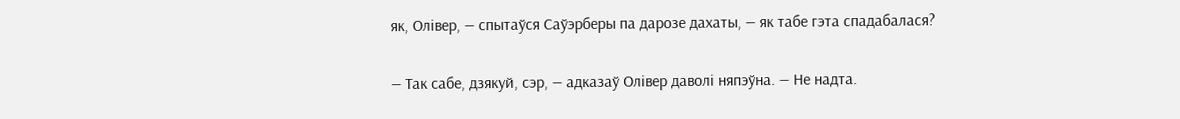як, Олівер, — спытаўся Саўэрберы па дарозе дахаты, — як табе гэта спадабалася?

— Так сабе, дзякуй, сэр, — адказаў Олівер даволі няпэўна. — Не надта.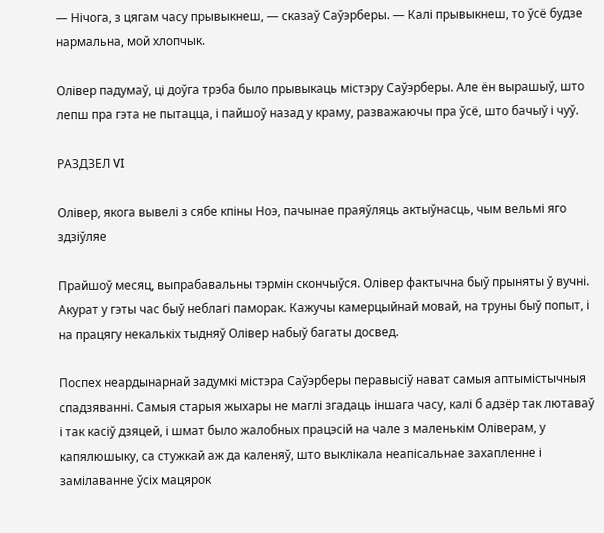— Нічога, з цягам часу прывыкнеш, — сказаў Саўэрберы. — Калі прывыкнеш, то ўсё будзе нармальна, мой хлопчык.

Олівер падумаў, ці доўга трэба было прывыкаць містэру Саўэрберы. Але ён вырашыў, што лепш пра гэта не пытацца, і пайшоў назад у краму, разважаючы пра ўсё, што бачыў і чуў.

РАЗДЗЕЛ VI

Олівер, якога вывелі з сябе кпіны Ноэ, пачынае праяўляць актыўнасць, чым вельмі яго здзіўляе

Прайшоў месяц, выпрабавальны тэрмін скончыўся. Олівер фактычна быў прыняты ў вучні. Акурат у гэты час быў неблагі паморак. Кажучы камерцыйнай мовай, на труны быў попыт, і на працягу некалькіх тыдняў Олівер набыў багаты досвед.

Поспех неардынарнай задумкі містэра Саўэрберы перавысіў нават самыя аптымістычныя спадзяванні. Самыя старыя жыхары не маглі згадаць іншага часу, калі б адзёр так лютаваў і так касіў дзяцей, і шмат было жалобных працэсій на чале з маленькім Оліверам, у капялюшыку, са стужкай аж да каленяў, што выклікала неапісальнае захапленне і замілаванне ўсіх мацярок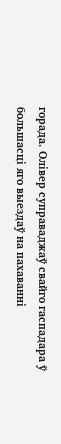горада. Олівер суправаджаў свайго гаспадара ў большасці яго выездаў на пахаванні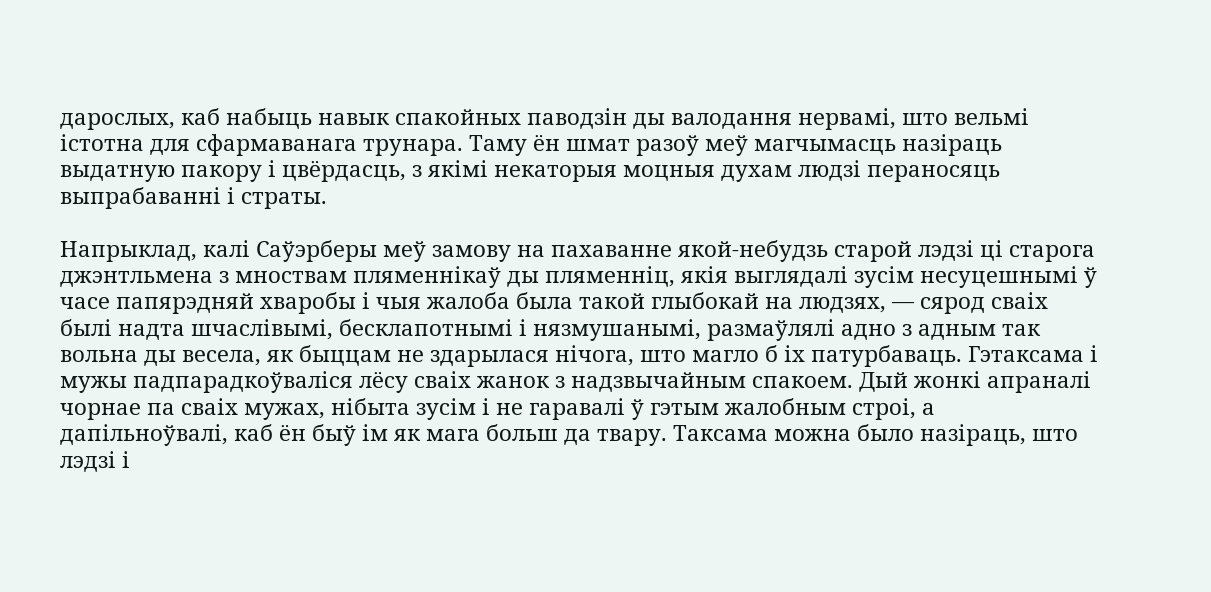дарослых, каб набыць навык спакойных паводзін ды валодання нервамі, што вельмі істотна для сфармаванага трунара. Таму ён шмат разоў меў магчымасць назіраць выдатную пакору і цвёрдасць, з якімі некаторыя моцныя духам людзі пераносяць выпрабаванні і страты.

Напрыклад, калі Саўэрберы меў замову на пахаванне якой-небудзь старой лэдзі ці старога джэнтльмена з мноствам пляменнікаў ды пляменніц, якія выглядалі зусім несуцешнымі ў часе папярэдняй хваробы і чыя жалоба была такой глыбокай на людзях, — сярод сваіх былі надта шчаслівымі, бесклапотнымі і нязмушанымі, размаўлялі адно з адным так вольна ды весела, як быццам не здарылася нічога, што магло б іх патурбаваць. Гэтаксама і мужы падпарадкоўваліся лёсу сваіх жанок з надзвычайным спакоем. Дый жонкі апраналі чорнае па сваіх мужах, нібыта зусім і не гаравалі ў гэтым жалобным строі, а дапільноўвалі, каб ён быў ім як мага больш да твару. Таксама можна было назіраць, што лэдзі і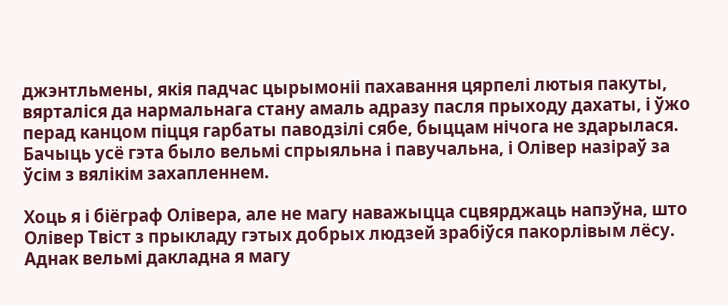джэнтльмены, якія падчас цырымоніі пахавання цярпелі лютыя пакуты, вярталіся да нармальнага стану амаль адразу пасля прыходу дахаты, і ўжо перад канцом піцця гарбаты паводзілі сябе, быццам нічога не здарылася. Бачыць усё гэта было вельмі спрыяльна і павучальна, і Олівер назіраў за ўсім з вялікім захапленнем.

Хоць я і біёграф Олівера, але не магу наважыцца сцвярджаць напэўна, што Олівер Твіст з прыкладу гэтых добрых людзей зрабіўся пакорлівым лёсу. Аднак вельмі дакладна я магу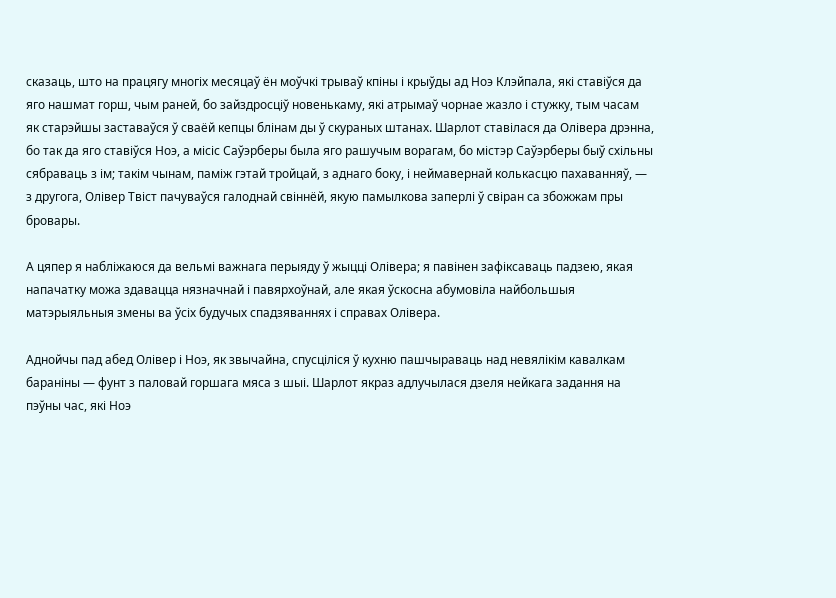сказаць, што на працягу многіх месяцаў ён моўчкі трываў кпіны і крыўды ад Ноэ Клэйпала, які ставіўся да яго нашмат горш, чым раней, бо зайздросціў новенькаму, які атрымаў чорнае жазло і стужку, тым часам як старэйшы заставаўся ў сваёй кепцы блінам ды ў скураных штанах. Шарлот ставілася да Олівера дрэнна, бо так да яго ставіўся Ноэ, а місіс Саўэрберы была яго рашучым ворагам, бо містэр Саўэрберы быў схільны сябраваць з ім; такім чынам, паміж гэтай тройцай, з аднаго боку, і неймавернай колькасцю пахаванняў, — з другога, Олівер Твіст пачуваўся галоднай свіннёй, якую памылкова заперлі ў свіран са збожжам пры бровары.

А цяпер я набліжаюся да вельмі важнага перыяду ў жыцці Олівера; я павінен зафіксаваць падзею, якая напачатку можа здавацца нязначнай і павярхоўнай, але якая ўскосна абумовіла найбольшыя матэрыяльныя змены ва ўсіх будучых спадзяваннях і справах Олівера.

Аднойчы пад абед Олівер і Ноэ, як звычайна, спусціліся ў кухню пашчыраваць над невялікім кавалкам бараніны — фунт з паловай горшага мяса з шыі. Шарлот якраз адлучылася дзеля нейкага задання на пэўны час, які Ноэ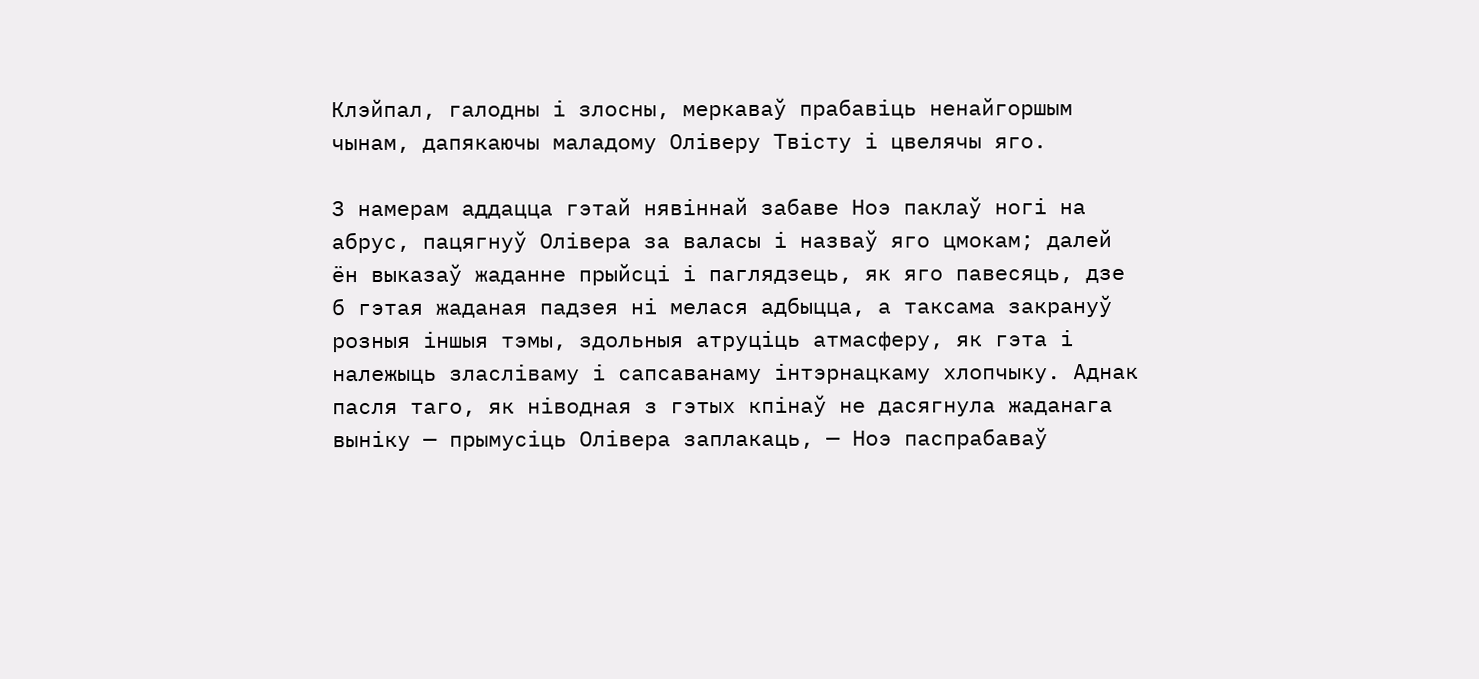Клэйпал, галодны і злосны, меркаваў прабавіць ненайгоршым чынам, дапякаючы маладому Оліверу Твісту і цвелячы яго.

З намерам аддацца гэтай нявіннай забаве Ноэ паклаў ногі на абрус, пацягнуў Олівера за валасы і назваў яго цмокам; далей ён выказаў жаданне прыйсці і паглядзець, як яго павесяць, дзе б гэтая жаданая падзея ні мелася адбыцца, а таксама закрануў розныя іншыя тэмы, здольныя атруціць атмасферу, як гэта і належыць зласліваму і сапсаванаму інтэрнацкаму хлопчыку. Аднак пасля таго, як ніводная з гэтых кпінаў не дасягнула жаданага выніку — прымусіць Олівера заплакаць, — Ноэ паспрабаваў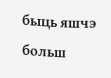быць яшчэ больш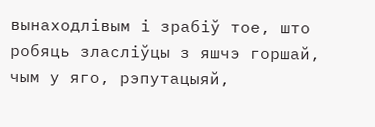вынаходлівым і зрабіў тое, што робяць зласліўцы з яшчэ горшай, чым у яго, рэпутацыяй,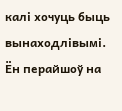калі хочуць быць вынаходлівымі. Ён перайшоў на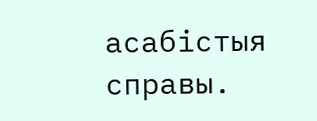асабістыя справы.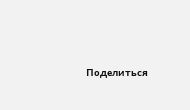Поделиться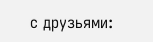с друзьями: